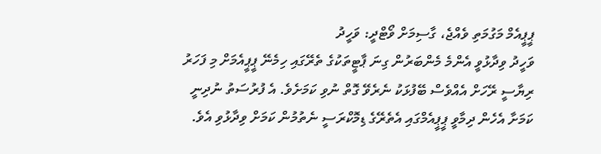ޕީޕީއެމް މަގުމަތި ވެއްޖެ، ގާސިމަށް ވޯޓްދީ: ވަހީދު
ވަހީދު ވިދާޅުވީ އެންމެ މެންބަރުން ގިނަ ޕާޓީތަކުގެ ތެރޭގައި ހިމެނޭ ޕީޕީއެމަށް މި ފަހަރު ރިޔާސީ ރޭހަށް އެއްވެސް ބޭފުޅަކު ނެރެވޭ ގޮތް ނުވި ކަމަށެވެ. އެ ފުރުސަތު ނުދިނީ ކަމަށާ އެހެން ދިމާވީ ޕީޕީއެމްގައި އެތެރޭގެ ޑިމޮކްރަސީ ނެތުމުން ކަމަށް ވިދާޅުވި އެވެ.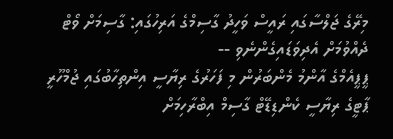މިރޭގެ ޖަލްސާގައި ރައީސް ވަހީދު ގާސިމްގެ އަރިހުގައި: ގާސިމަށް ވޯޓް ދެއްވުމަށް އެދިވަޑައިގެންނެވި --
ޕީޕީއެމްގެ އާންމު މެންބަރުން މި ފަހަރުގެ ރިޔާސީ އިންތިހާބުގައި ޖުމްހޫރީ ޕާޓީގެ ރިޔާސީ ކެންޑިޑޭޓް ގާސިމް އިބްރާހިމަށް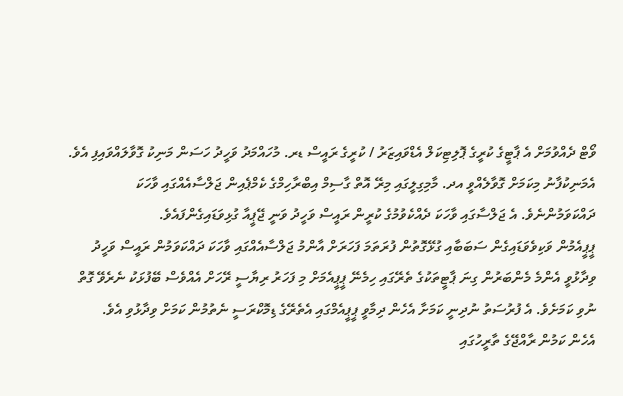ވޯޓް ދެއްވުމަށް އެ ޕާޓީގެ ކުރީގެ ޕޮލިޓިކަލް އެޑްވައިޒަރު / ކުރީގެ ރައީސް ޑރ. މުހައްމަދު ވަހީދު ހަސަން މަނިކު ގޮވާލައްވައިފި އެވެ.
އެމަނިކުފާނު މިކަމަށް ގޮވާލެއްވީ އދ. މާމިގިލީގައި މިރޭ އޮތް ގާސިމް އިބްރާހިމްގެ ކެމްޕެއިން ޖަލްސާއެއްގައި ވާހަކަ ދައްކަވަމުންނެވެ. އެ ޖަލްސާގައި ވާހަކަ ދެއްކެވުމުގެ ކުރީން ރައީސް ވަހީދު ވަނީ ޖޭޕީއާ ގުޅިވަޑައިގެންފައެވެ.
ޕީޕީއެމުން ވަކިވެވަޑައިގެން ސަބަބާއި ގުޅޭގޮތުން ފުރަތަމަ ފަހަރަށް އާންމު ޖަލްސާއެއްގައި ވާހަކަ ދައްކަވަމުން ރައީސް ވަހީދު ވިދާޅުވީ އެންމެ މެންބަރުން ގިނަ ޕާޓީތަކުގެ ތެރޭގައި ހިމެނޭ ޕީޕީއެމަށް މި ފަހަރު ރިޔާސީ ރޭހަށް އެއްވެސް ބޭފުޅަކު ނެރެވޭ ގޮތް ނުވި ކަމަށެވެ. އެ ފުރުސަތު ނުދިނީ ކަމަށާ އެހެން ދިމާވީ ޕީޕީއެމްގައި އެތެރޭގެ ޑިމޮކްރަސީ ނެތުމުން ކަމަށް ވިދާޅުވި އެވެ.
އެހެން ކަމުން ރާއްޖޭގެ ތާރީހުގައި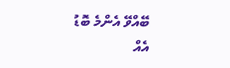ބޭއްވޭ އެންމެ ބޮޑު އެއް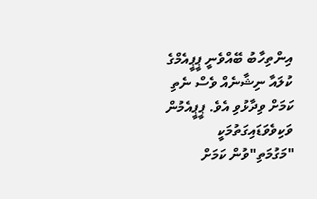އިންތިހާބު ބޭއްވެނީ ޕީޕީއެމްގެ ކުލައާ ނިޝާނެއް ވެސް ނެތި ކަމަށް ވިދާޅުވި އެވެ. ޕީޕީއެމުން ވަކިވެވަޑައިގަތުމަކީ "މަގުމަތި"ވުން ކަމަށް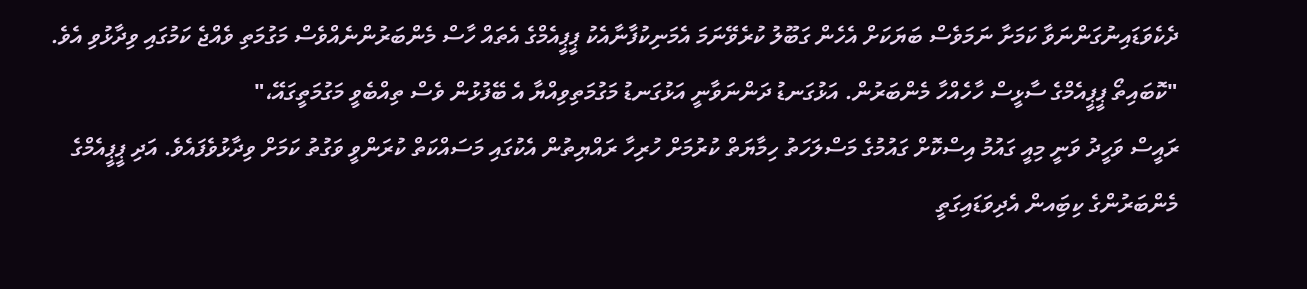ދެކެވަޑައިނުގަންނަވާ ކަމަށާ ނަމަވެސް ބަޔަކަށް އެހެން ގަބޫލު ކުރެވޭނަމަ އެމަނިކުފާނާއެކު ޕީޕީއެމްގެ އެތައް ހާސް މެންބަރުންނެއްވެސް މަގުމަތި ވެއްޖެ ކަމުގައި ވިދާޅުވި އެވެ.
"ކޮބައިތޯ ޕީޕީއެމްގެ ސާޅީސް ހާހެއްހާ މެންބަރުން. އަޅުގަނޑު ދަންނަވާނީ އަޅުގަނޑު މަގުމަތިވިއްޔާ އެ ބޭފުޅުން ވެސް ތިއްބެވީ މަގުމަތީގައޭ،"
ރައީސް ވަހީދު ވަނީ މިއީ ގައުމު އިސްކޮށް ގައުމުގެ މަސްލަހަތު ހިމާޔަތް ކުރުމަށް ހުރިހާ ރައްޔިތުން އެކުގައި މަސައްކަތް ކުރަންވީ ވަގުތު ކަމަށް ވިދާޅުވެފައެވެ. އަދި ޕީޕީއެމްގެ މެންބަރުންގެ ކިބަިއން އެދިވަޑައިގަތީ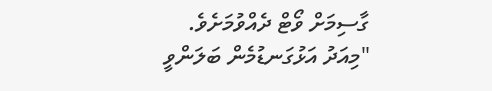ގާސިމަށް ވޯޓް ދެއްވުމަށެވެ.
"މިއަދު އަޅުގަނޑުމެން ބަލަންވީ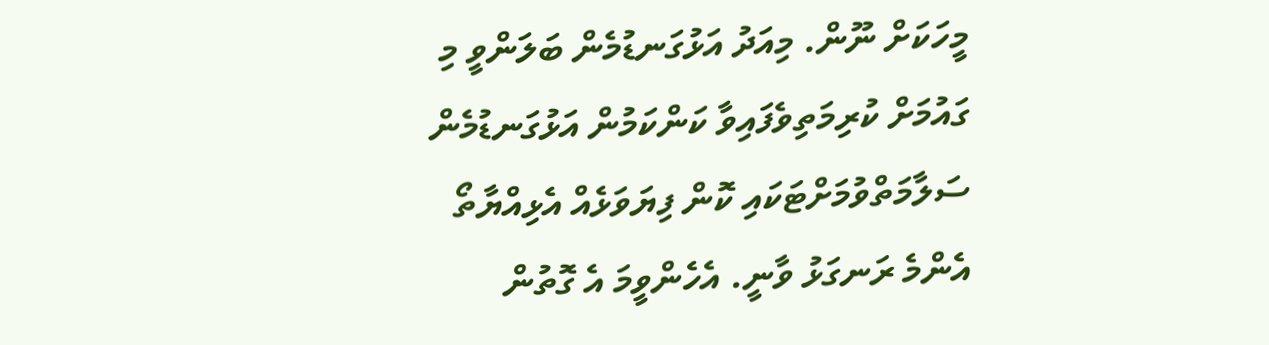މީހަކަށް ނޫން. މިއަދު އަޅުގަނޑުމެން ބަލަންވީ މި ގައުމަށް ކުރިމަތިވެފައިވާ ކަންކަމުން އަޅުގަނޑުމެން ސަލާމަތްވުމަށްޓަކައި ކޮން ފިޔަވަޅެއް އެޅިއްޔާތޯ އެންމެ ރަނގަޅު ވާނީ. އެހެންވީމަ އެ ގޮތުން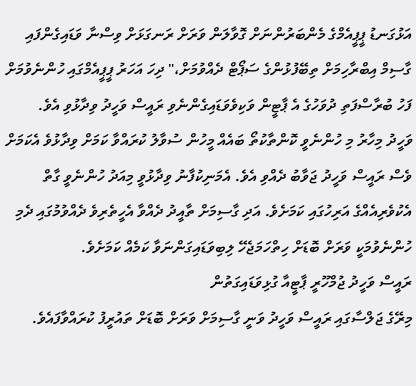އަޅުގަނޑު ޕީޕީއެމްގެ މެންބަރުންނަށް ގޮވާލަން ވަރަށް ރަނގަޅަށް ވިސްނާ ވަޑައިގެންފައި ގާސިމް އިބްރާހިމަށް ތިބޭފުޅުންގެ ސަޕޯޓް ދެއްވުމަށް،" ދިހަ އަހަރު ޕީޕީއެމްގައި ހުންނެވުމަށް ފަހު ބުރާސްފަތި ދުވަހުގެ އެ ޕާޓީން ވަކިވެވަޑައިގެންނެވި ރައީސް ވަހީދު ވިދާޅުވި އެވެ.
ވަހީދު މިހާރު މި ހުންނެވީ ކޮންތާކުތޯ ބައެއް މީހުން ސުވާލު ކުރައްވާ ކަމަށް ވިދާޅުވެ އެކަމަށް ވެސް ރައީސް ވަހީދު ޖަވާބު ދެއްވި އެވެ. އެމަނިކުފާނު ވިދާޅުވީ މިއަދު ހުންނެވީ ގާތް އެކުވެރިއެއްގެ އަރިހުގައި ކަމަށެވެ. އަދި ގާސިމަށް ތާއީދު ދެއްވާ އެހީތެރިވެ ދެއްވުމުގައި ދެމި ހުންނެވުމަކީ ވަރަށް ބޮޑަށް ހިތްހަމަޖެހޭ ލިބިވަޑައިގަންނަވާ ކަމެއް ކަމަށެވެ.
ރައީސް ވަހީދު ޖުމްހޫރީ ޕާޓީއާ ގުޅިވަޑައިގަތުން
މިރޭގެ ޖަލްސާގައި ރައީސް ވަހީދު ވަނީ ގާސިމަށް ވަރަށް ބޮޑަށް ތައުރީފު ކުރައްވާފައެވެ.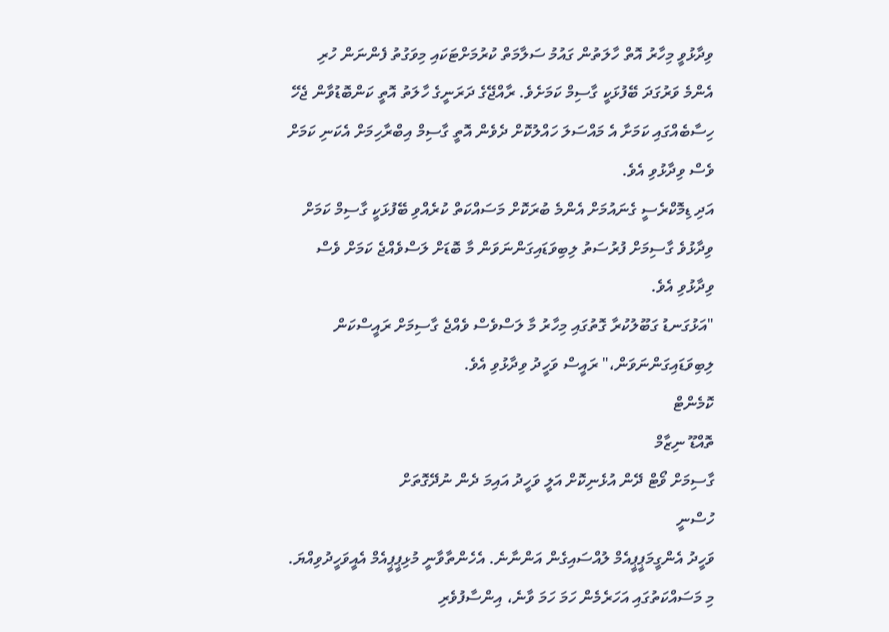ވިދާޅުވީ މިހާރު އޮތް ހާލަތުން ގައުމު ސަލާމަތް ކުރުމަށްޓަކައި މިވަގުތު ފެންނަން ހުރި އެންމެ ވަރުގަދަ ބޭފުޅަކީ ގާސިމް ކަމަށެވެ. ރާއްޖޭގެ ދަރަނީގެ ހާލަތު އޮތީ ކަންބޮޑުވާން ޖެހޭ ހިސާބެއްގައި ކަމަށާ އެ މައްސަލަ ހައްލުކޮށް ދެވެން އޮތީ ގާސިމް އިބްރާހިމަށް އެކަނި ކަމަށް ވެސް ވިދާޅުވި އެވެ.
އަދި ޑިމޮކްރެސީ ގެނައުމަށް އެންމެ ބުރަކޮށް މަސައްކަތް ކުރެއްވި ބޭފުޅަކީ ގާސިމް ކަމަށް ވިދާޅުވެ ގާސިމަށް ފުރުސަތު ލިބިވަޑައިގަންނަވަން މާ ބޮޑަށް ލަސްވެއްޖެ ކަމަށް ވެސް ވިދާޅުވި އެވެ.
"އަޅުގަނޑު ގަބޫލުކުރާ ގޮތުގައި މިހާރު މާ ލަސްވެސް ވެއްޖެ ގާސިމަށް ރައީސްކަން ލިބިވަޑައިގަންނަވަން،" ރައީސް ވަހީދު ވިދާޅުވި އެވެ.
ކޮމެންޓް
ތޮއްޑޫ ނިޒާމް
ގާސިމަށް ވޯޓް ދޭން އުޅެނިކޮށް އަލީ ވަހީދު އައިމަ ދެން ނުދޭގޮތަށް
ހުސްނީ
ވަހީދު އެންގީމަޕީޕީއެމް ލުއްސައިގެން އަންނާނެ. އެހެންތާވާނީ މުޅިޕީޕީއެމް އެއީވަހީދުވިއްޔަ.
މި މަސައްކަތުގައި އަހަރެމެން ހަމަ ހަމަ ވާނެ، އިންސާފުވެރި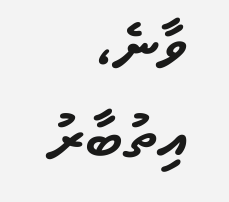ވާނެ، އިތުބާރު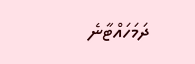ދަމަހައްޓާނެ